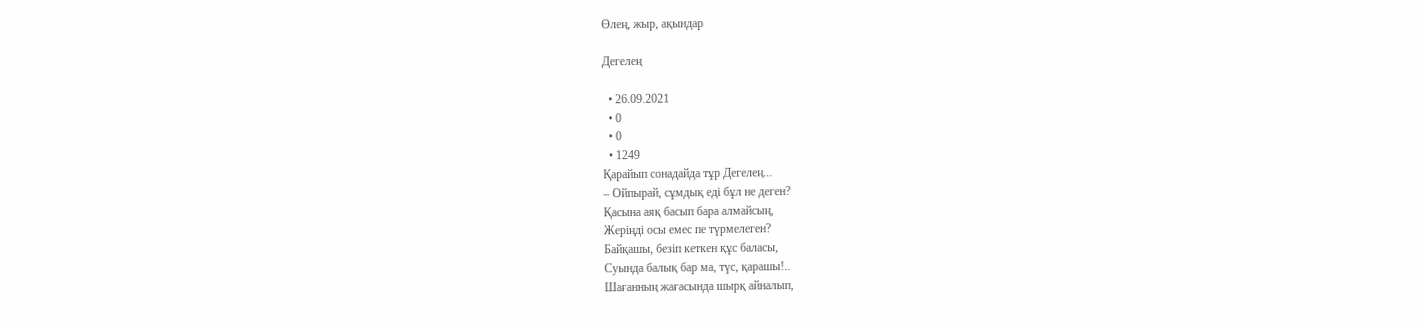Өлең, жыр, ақындар

Дегелең

  • 26.09.2021
  • 0
  • 0
  • 1249
Қарайып сонадайда тұр Дегелең...
– Ойпырай, сұмдық еді бұл не деген?
Қасына аяқ басып бара алмайсың,
Жеріңді осы емес пе түрмелеген?
Байқашы, безіп кеткен құс баласы,
Суында балық бар ма, түс, қарашы!..
Шағанның жағасында шырқ айналып,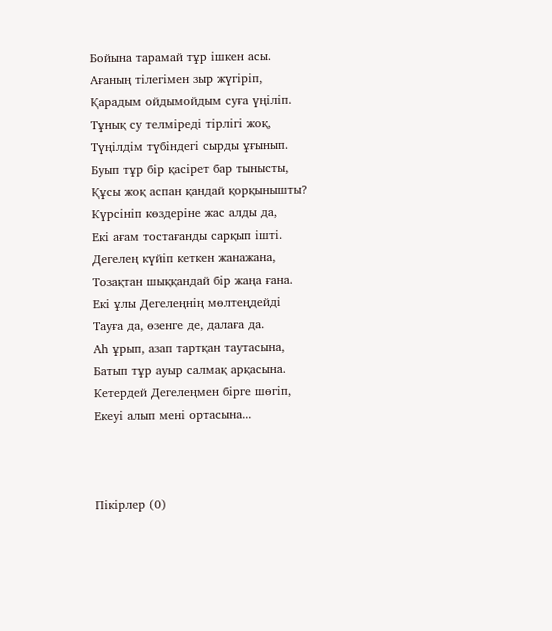Бойына тарамай тұр ішкен асы.
Ағаның тілегімен зыр жүгіріп,
Қарадым ойдымойдым суға үңіліп.
Тұнық су телміреді тірлігі жоқ,
Түңілдім түбіндегі сырды ұғынып.
Буып тұр бір қасірет бар тынысты,
Құсы жоқ аспан қандай қорқынышты?
Күрсініп көздеріне жас алды да,
Екі ағам тостағанды сарқып ішті.
Дегелең күйіп кеткен жанажана,
Тозақтан шыққандай бір жаңа ғана.
Екі ұлы Дегелеңнің мөлтеңдейді
Тауға да, өзенге де, далаға да.
Аһ ұрып, азап тартқан таутасына,
Батып тұр ауыр салмақ арқасына.
Кетердей Дегелеңмен бірге шөгіп,
Екеуі алып мені ортасына...



Пікірлер (0)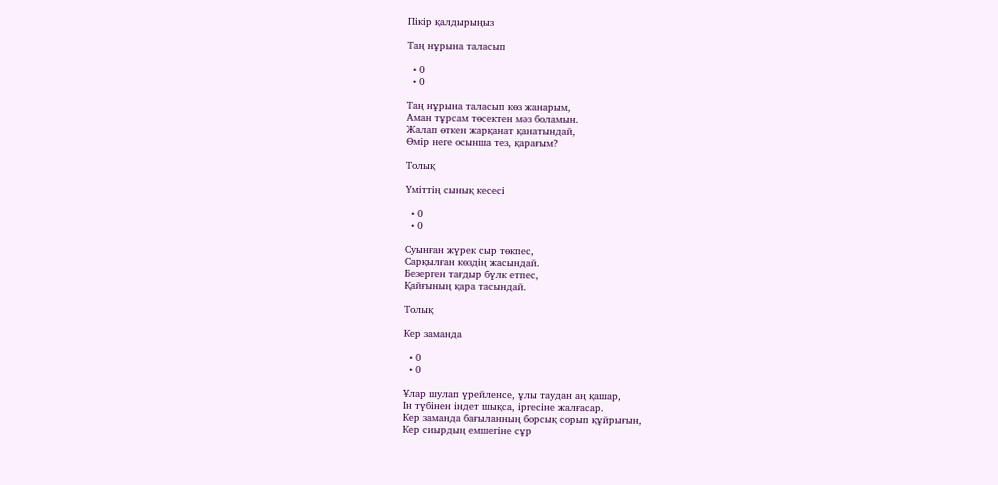Пікір қалдырыңыз

Таң нұрына таласып

  • 0
  • 0

Таң нұрына таласып көз жанарым,
Аман тұрсам төсектен мәз боламын.
Жалап өткен жарқанат қанатындай,
Өмір неге осынша тез, қарағым?

Толық

Үміттің сынық кесесі

  • 0
  • 0

Суынған жүрек сыр төкпес,
Сарқылған көздің жасындай.
Безерген тағдыр бүлк етпес,
Қайғының қара тасындай.

Толық

Кер заманда

  • 0
  • 0

Ұлар шулап үрейленсе, ұлы таудан аң қашар,
Ін түбінен індет шықса, іргесіне жалғасар.
Кер заманда бағыланның борсық сорып құйрығын,
Кер сиырдың емшегіне сұр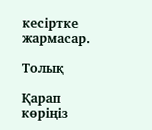кесіртке жармасар.

Толық

Қарап көріңіз